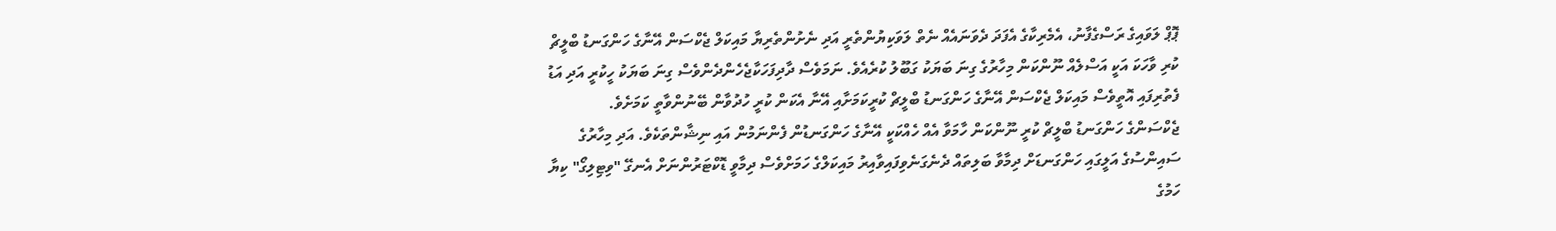ޕޮޕް ލަވައިގެ ރަސްގެފާނު، އެމެރިކާގެ އެފަދަ ދެވަނައެއް ނެތް ލަވަކިޔުންތެރީ އަދި ނެށުންތެރިޔާ މައިކަލް ޖެކްސަން އޭނާގެ ހަންގަނޑު ބްލީޗް ކުރި ވާހަކަ އަކީ އަސްލެއް ނޫންކަން މިހާރުގެ ގިނަ ބަޔަކު ގަބޫލު ކުރެއެވެ. ނަމަވެސް ދާދިފަހަކާޖެހެންދެންވެސް ގިނަ ބަޔަކު ހީކުރީ އަދި އަޑު ފެތުރިފައި އޮތީވެސް މައިކަލް ޖެކްސަން އޭނާގެ ހަންގަނޑު ބްލީޗް ކުރީކަމަށާއި އޭނާ އެކަން ކުރީ ހުދުވާން ބޭނުންވާތީ ކަމަށެވެ.
ޖެކްސަންގެ ހަންގަނޑު ބްލީޗް ކުރީ ނޫންކަން ހާމަވާ އެއް ހެއްކަކީ އޭނާގެ ހަންގަނޑުން ފެންނަމުން އައި ނިޝާންތަކެވެ. އަދި މިހާރުގެ ސައިންސުގެ އަލީގައި ހަންގަނޑަށް ދިމާވާ ބަލިތައް ދެނެގަނެވިފައިވާއިރު މައިކަލްގެ ހަމަށްވެސް ދިމާވީ ޑޮކްޓަރުންނަށް އެނގޭ "ވިޓިލިގޯ" ކިޔާ ހަމުގެ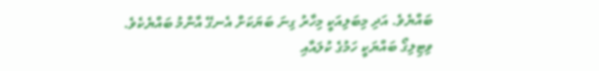ބައްޔެވެ. އަދި މިބަލިއަކީ މިހާރު ގިނަ ބަޔަކަށް އެނގޭ އާންމު ބައްޔެކެވެ.
ވިޓިލިގޯ ބައްޔަކީ ހަމުގެ ކުލައާއި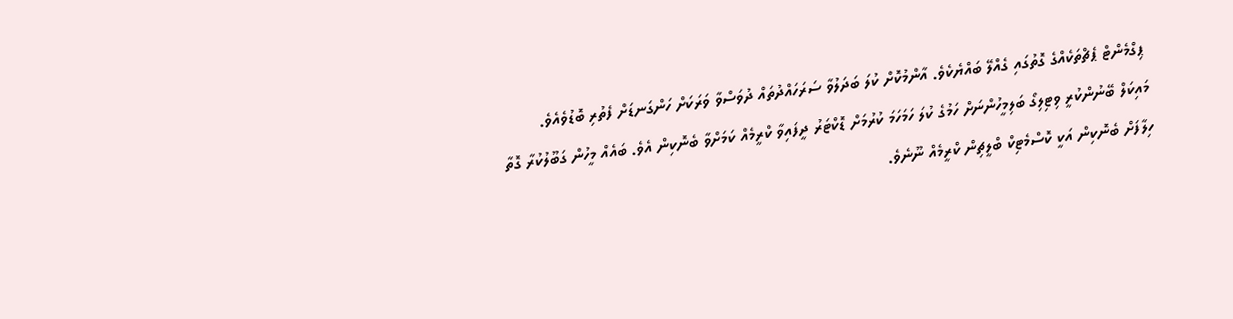ޕިގްމެންޓް ޕެޗްތަކެއްގެ ގޮތުގައި ގެއްލޭ ބައްޔެކެވެ. އާންމުކޮށް ކުލަ ބަދަލުވާ ސަރަހައްދުތައް ދުވަސްވާ ވަރަކަށް ހަންގަނޑަށް ފެތުރި ބޮޑުވެއެވެ.
މައިކަލް ބޭނުންކުރީ ވިޓިލިގޯ ބަލިމީހުންނަށް ހަމުގެ ކުލަ ހަމަހަމަ ކުރުމަށް ޑޮކްޓަރު ދީފައިވާ ކްރީމެއް ކަމަށްވާ ބެނޮކިން އެވެ. ބައެއް މީހުން ގަބޫލުކުރާ ގޮތާ ހިލާފަށް ބެނޮކިން އަކީ ކޮސްމެޓިކް ބްލީޗިން ކްރީމެއް ނޫނެވެ.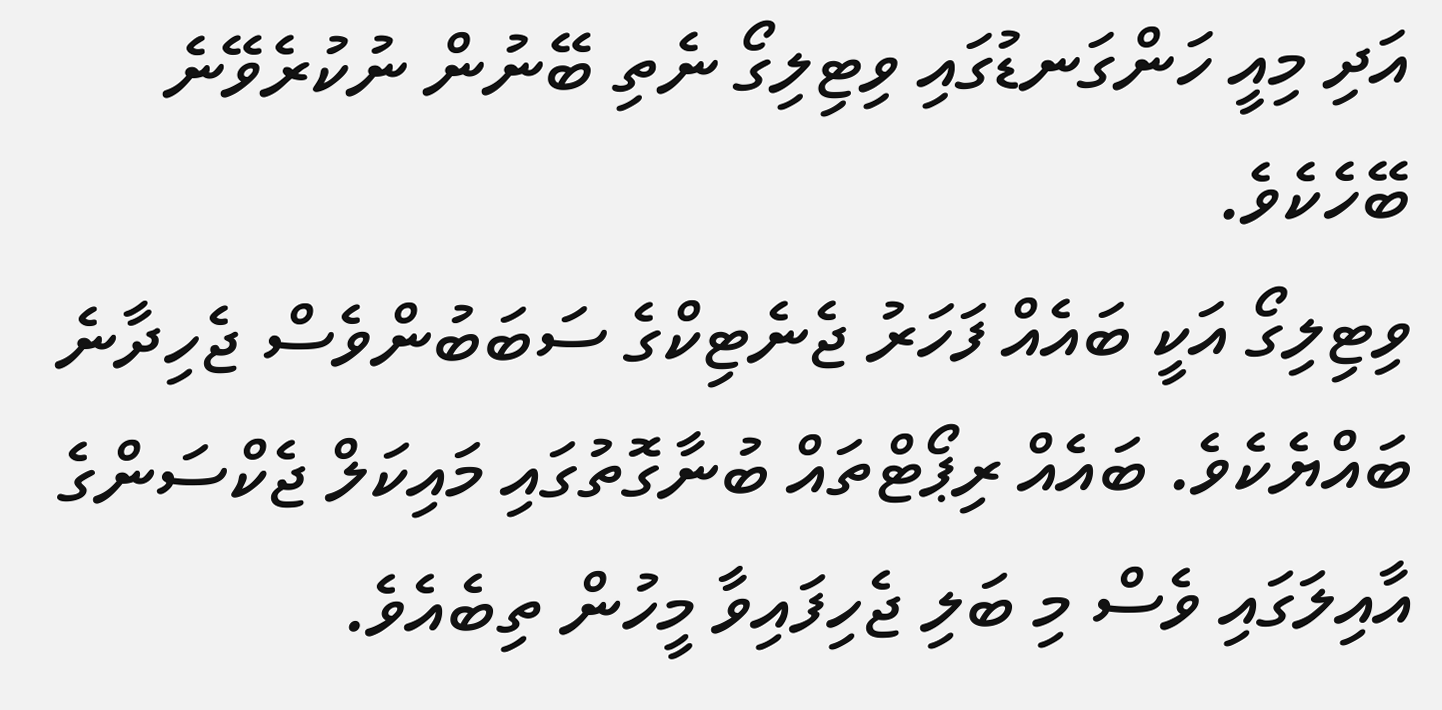އަދި މިއީ ހަންގަނޑުގައި ވިޓިލިގޯ ނެތި ބޭނުން ނުކުރެވޭނެ ބޭހެކެވެ.
ވިޓިލިގޯ އަކީ ބައެއް ފަހަރު ޖެނެޓިކްގެ ސަބަބުންވެސް ޖެހިދާނެ ބައްޔެކެވެ. ބައެއް ރިޕޯޓްތައް ބުނާގޮތުގައި މައިކަލް ޖެކްސަންގެ އާއިލަގައި ވެސް މި ބަލި ޖެހިފައިވާ މީހުން ތިބެއެވެ.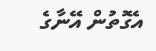އެގޮތުން އޭނާގެ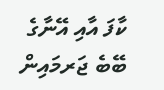ކާފަ އާއި އޭނާގެ ބޭބެ ޖަރމައިން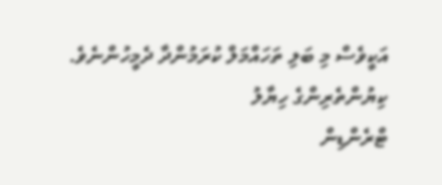އަކީވެސް މި ބަލި ތަހައްމަލް ކުރަމުންދާ ދެމީހުންނެވެ.
ކިޔުންތެރިންގެ ހިޔާލު
ޓްރެންޑިން